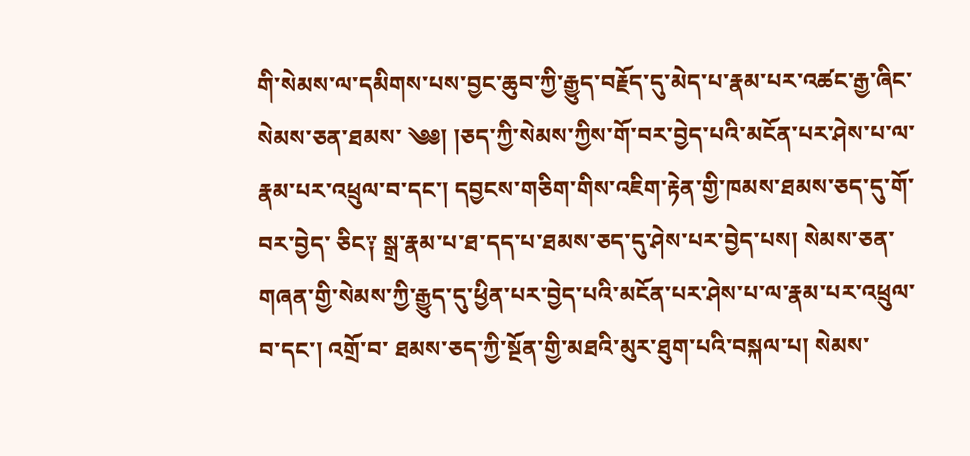གི་སེམས་ལ་དམིགས་པས་བྱང་ཆུབ་ཀྱི་རྒྱུད་བརྗོད་དུ་མེད་པ་རྣམ་པར་འཚང་རྒྱ་ཞིང་སེམས་ཅན་ཐམས་ ༄༅། །ཅད་ཀྱི་སེམས་ཀྱིས་གོ་བར་བྱེད་པའི་མངོན་པར་ཤེས་པ་ལ་རྣམ་པར་འཕྲུལ་བ་དང་། དབྱངས་གཅིག་གིས་འཇིག་རྟེན་གྱི་ཁམས་ཐམས་ཅད་དུ་གོ་བར་བྱེད་ ཅིང༑ སྒྲ་རྣམ་པ་ཐ་དད་པ་ཐམས་ཅད་དུ་ཤེས་པར་བྱེད་པས། སེམས་ཅན་གཞན་གྱི་སེམས་ཀྱི་རྒྱུད་དུ་ཕྱིན་པར་བྱེད་པའི་མངོན་པར་ཤེས་པ་ལ་རྣམ་པར་འཕྲུལ་བ་དང་། འགྲོ་བ་ ཐམས་ཅད་ཀྱི་སྔོན་གྱི་མཐའི་མུར་ཐུག་པའི་བསྐལ་པ། སེམས་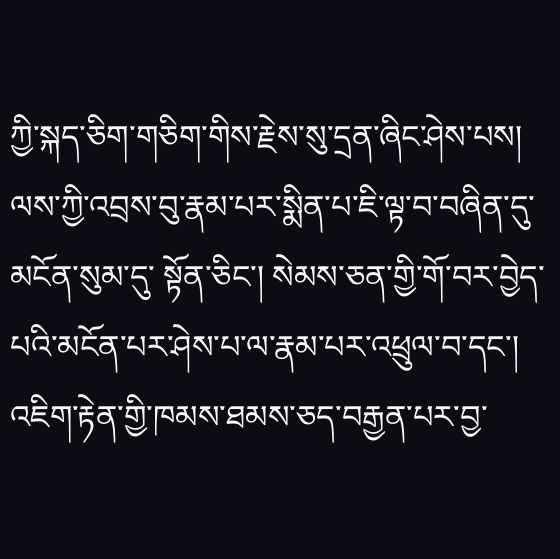ཀྱི་སྐད་ཅིག་གཅིག་གིས་རྗེས་སུ་དྲན་ཞིང་ཤེས་པས། ལས་ཀྱི་འབྲས་བུ་རྣམ་པར་སྨིན་པ་ཇི་ལྟ་བ་བཞིན་དུ་མངོན་སུམ་དུ་ སྟོན་ཅིང་། སེམས་ཅན་གྱི་གོ་བར་བྱེད་པའི་མངོན་པར་ཤེས་པ་ལ་རྣམ་པར་འཕྲུལ་བ་དང་། འཇིག་རྟེན་གྱི་ཁམས་ཐམས་ཅད་བརྒྱན་པར་བྱ་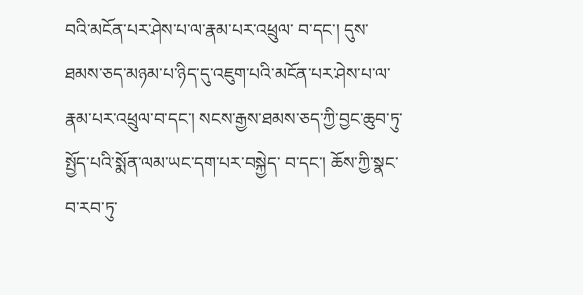བའི་མངོན་པར་ཤེས་པ་ལ་རྣམ་པར་འཕྲུལ་ བ་དང་། དུས་ཐམས་ཅད་མཉམ་པ་ཉིད་དུ་འཇུག་པའི་མངོན་པར་ཤེས་པ་ལ་རྣམ་པར་འཕྲུལ་བ་དང་། སངས་རྒྱས་ཐམས་ཅད་ཀྱི་བྱང་ཆུབ་ཏུ་སྤྱོད་པའི་སྨོན་ལམ་ཡང་དག་པར་བསྐྱེད་ བ་དང་། ཆོས་ཀྱི་སྣང་བ་རབ་ཏུ་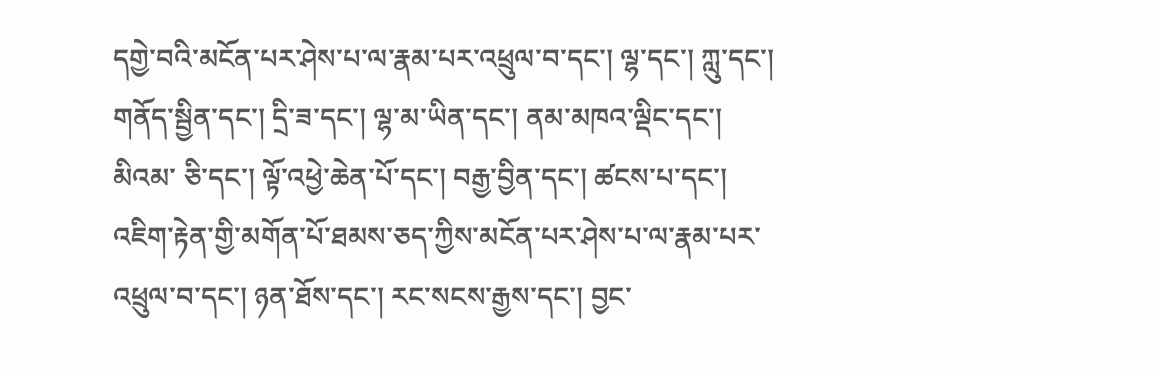དགྱེ་བའི་མངོན་པར་ཤེས་པ་ལ་རྣམ་པར་འཕྲུལ་བ་དང་། ལྷ་དང་། ཀླུ་དང་། གནོད་སྦྱིན་དང་། དྲི་ཟ་དང་། ལྷ་མ་ཡིན་དང་། ནམ་མཁའ་ལྡིང་དང་། མིའམ་ ཅི་དང་། ལྟོ་འཕྱེ་ཆེན་པོ་དང་། བརྒྱ་བྱིན་དང་། ཚངས་པ་དང་། འཇིག་རྟེན་གྱི་མགོན་པོ་ཐམས་ཅད་ཀྱིས་མངོན་པར་ཤེས་པ་ལ་རྣམ་པར་འཕྲུལ་བ་དང་། ཉན་ཐོས་དང་། རང་སངས་རྒྱས་དང་། བྱང་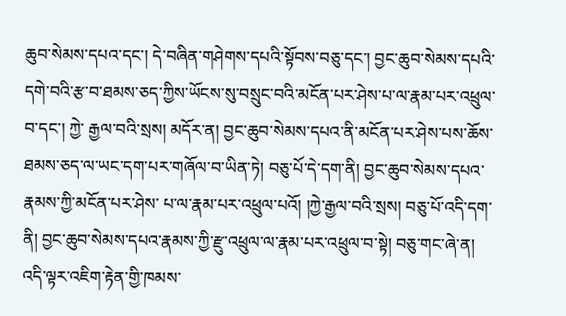ཆུབ་སེམས་དཔའ་དང་། དེ་བཞིན་གཤེགས་དཔའི་སྟོབས་བཅུ་དང་། བྱང་ཆུབ་སེམས་དཔའི་དགེ་བའི་རྩ་བ་ཐམས་ཅད་ཀྱིས་ཡོངས་སུ་བསྲུང་བའི་མངོན་པར་ཤེས་པ་ལ་རྣམ་པར་འཕྲུལ་བ་དང་། ཀྱེ་ རྒྱལ་བའི་སྲས། མདོར་ན། བྱང་ཆུབ་སེམས་དཔའ་ནི་མངོན་པར་ཤེས་པས་ཆོས་ཐམས་ཅད་ལ་ཡང་དག་པར་གཞོལ་བ་ཡིན་ཏེ། བཅུ་པོ་དེ་དག་ནི། བྱང་ཆུབ་སེམས་དཔའ་རྣམས་ཀྱི་མངོན་པར་ཤེས་ པ་ལ་རྣམ་པར་འཕྲུལ་པའོ། །ཀྱེ་རྒྱལ་བའི་སྲས། བཅུ་པོ་འདི་དག་ནི། བྱང་ཆུབ་སེམས་དཔའ་རྣམས་ཀྱི་རྫུ་འཕྲུལ་ལ་རྣམ་པར་འཕྲུལ་བ་སྟེ། བཅུ་གང་ཞེ་ན། འདི་ལྟར་འཇིག་རྟེན་གྱི་ཁམས་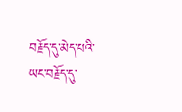བརྗོད་དུ་མེད་པའི་ཡང་བརྗོད་དུ་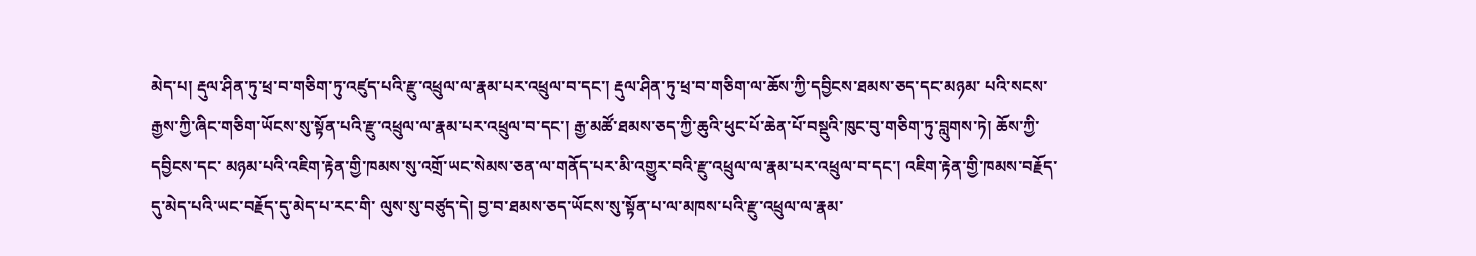མེད་པ། རྡུལ་ཤིན་ཏུ་ཕྲ་བ་གཅིག་ཏུ་འཛུད་པའི་རྫུ་འཕྲུལ་ལ་རྣམ་པར་འཕྲུལ་བ་དང་། རྡུལ་ཤིན་ཏུ་ཕྲ་བ་གཅིག་ལ་ཆོས་ཀྱི་དབྱིངས་ཐམས་ཅད་དང་མཉམ་ པའི་སངས་རྒྱས་ཀྱི་ཞིང་གཅིག་ཡོངས་སུ་སྟོན་པའི་རྫུ་འཕྲུལ་ལ་རྣམ་པར་འཕྲུལ་བ་དང་། རྒྱ་མཚོ་ཐམས་ཅད་ཀྱི་ཆུའི་ཕུང་པོ་ཆེན་པོ་བསྡུའི་ཁུང་བུ་གཅིག་ཏུ་བླུགས་ཏེ། ཆོས་ཀྱི་དབྱིངས་དང་ མཉམ་པའི་འཇིག་རྟེན་གྱི་ཁམས་སུ་འགྲོ་ཡང་སེམས་ཅན་ལ་གནོད་པར་མི་འགྱུར་བའི་རྫུ་འཕྲུལ་ལ་རྣམ་པར་འཕྲུལ་བ་དང་། འཇིག་རྟེན་གྱི་ཁམས་བརྗོད་དུ་མེད་པའི་ཡང་བརྗོད་དུ་མེད་པ་རང་གི་ ལུས་སུ་བཙུད་དེ། བྱ་བ་ཐམས་ཅད་ཡོངས་སུ་སྟོན་པ་ལ་མཁས་པའི་རྫུ་འཕྲུལ་ལ་རྣམ་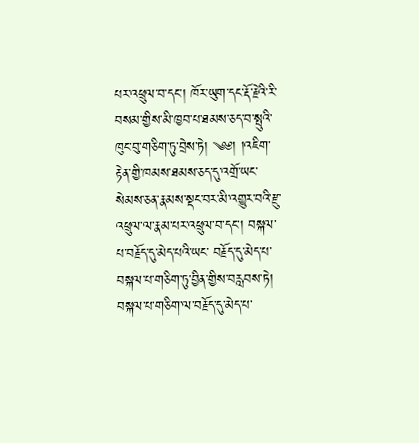པར་འཕྲུལ་བ་དང་། ཁོར་ཡུག་དང་རྡོ་རྗེའི་རི་བསམ་གྱིས་མི་ཁྱབ་པ་ཐམས་ཅད་བ་སྤུའི་ཁུང་བུ་གཅིག་ཏུ་བྲེས་ཏེ། ༄༅། །འཇིག་རྟེན་གྱི་ཁམས་ཐམས་ཅད་དུ་འགྲོ་ཡང་སེམས་ཅན་རྣམས་སྡང་བར་མི་འགྱུར་བའི་རྫུ་འཕྲུལ་ལ་རྣམ་པར་འཕྲུལ་བ་དང་། བསྐལ་པ་བརྗོད་དུ་མེད་པའི་ཡང་ བརྗོད་དུ་མེད་པ་བསྐལ་པ་གཅིག་ཏུ་བྱིན་གྱིས་བརླབས་ཏེ། བསྐལ་པ་གཅིག་ལ་བརྗོད་དུ་མེད་པ་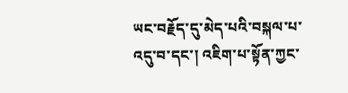ཡང་བརྗོད་དུ་མེད་པའི་བསྐལ་པ་འདུ་བ་དང་། འཇིག་པ་སྟོན་ཀྱང་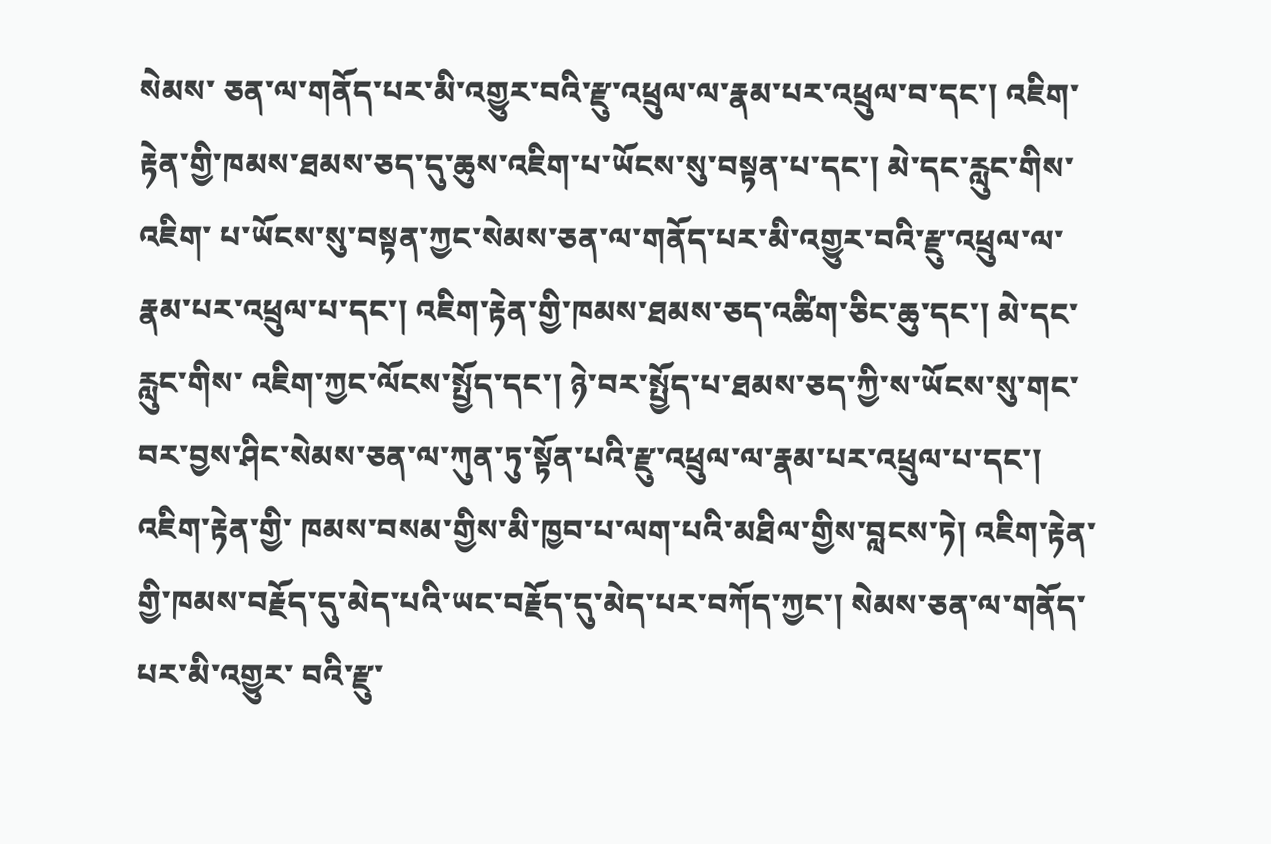སེམས་ ཅན་ལ་གནོད་པར་མི་འགྱུར་བའི་རྫུ་འཕྲུལ་ལ་རྣམ་པར་འཕྲུལ་བ་དང་། འཇིག་རྟེན་གྱི་ཁམས་ཐམས་ཅད་དུ་ཆུས་འཇིག་པ་ཡོངས་སུ་བསྟན་པ་དང་། མེ་དང་རླུང་གིས་འཇིག་ པ་ཡོངས་སུ་བསྟན་ཀྱང་སེམས་ཅན་ལ་གནོད་པར་མི་འགྱུར་བའི་རྫུ་འཕྲུལ་ལ་རྣམ་པར་འཕྲུལ་པ་དང་། འཇིག་རྟེན་གྱི་ཁམས་ཐམས་ཅད་འཚིག་ཅིང་ཆུ་དང་། མེ་དང་རླུང་གིས་ འཇིག་ཀྱང་ལོངས་སྤྱོད་དང་། ཉེ་བར་སྤྱོད་པ་ཐམས་ཅད་ཀྱི་ས་ཡོངས་སུ་གང་བར་བྱས་ཤིང་སེམས་ཅན་ལ་ཀུན་ཏུ་སྟོན་པའི་རྫུ་འཕྲུལ་ལ་རྣམ་པར་འཕྲུལ་པ་དང་། འཇིག་རྟེན་གྱི་ ཁམས་བསམ་གྱིས་མི་ཁྱབ་པ་ལག་པའི་མཐིལ་གྱིས་བླངས་ཏེ། འཇིག་རྟེན་གྱི་ཁམས་བརྗོད་དུ་མེད་པའི་ཡང་བརྗོད་དུ་མེད་པར་བཀོད་ཀྱང་། སེམས་ཅན་ལ་གནོད་པར་མི་འགྱུར་ བའི་རྫུ་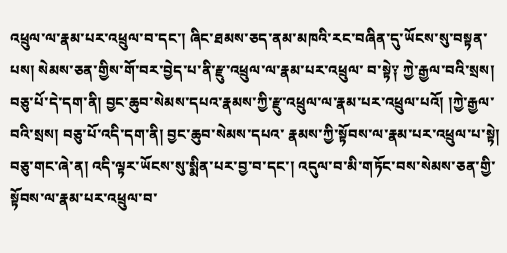འཕྲུལ་ལ་རྣམ་པར་འཕྲུལ་བ་དང་། ཞིང་ཐམས་ཅད་ནམ་མཁའི་རང་བཞིན་དུ་ཡོངས་སུ་བསྟན་པས། སེམས་ཅན་གྱིས་གོ་བར་བྱེད་པ་ནི་རྫུ་འཕྲུལ་ལ་རྣམ་པར་འཕྲུལ་ བ་སྟེ༑ ཀྱེ་རྒྱལ་བའི་སྲས། བཅུ་པོ་དེ་དག་ནི། བྱང་ཆུབ་སེམས་དཔའ་རྣམས་ཀྱི་རྫུ་འཕྲུལ་ལ་རྣམ་པར་འཕྲུལ་པའོ། །ཀྱེ་རྒྱལ་བའི་སྲས། བཅུ་པོ་འདི་དག་ནི། བྱང་ཆུབ་སེམས་དཔའ་ རྣམས་ཀྱི་སྟོབས་ལ་རྣམ་པར་འཕྲུལ་པ་སྟེ། བཅུ་གང་ཞེ་ན། འདི་ལྟར་ཡོངས་སུ་སྨིན་པར་བྱ་བ་དང་། འདུལ་བ་མི་གཏོང་བས་སེམས་ཅན་གྱི་སྟོབས་ལ་རྣམ་པར་འཕྲུལ་བ་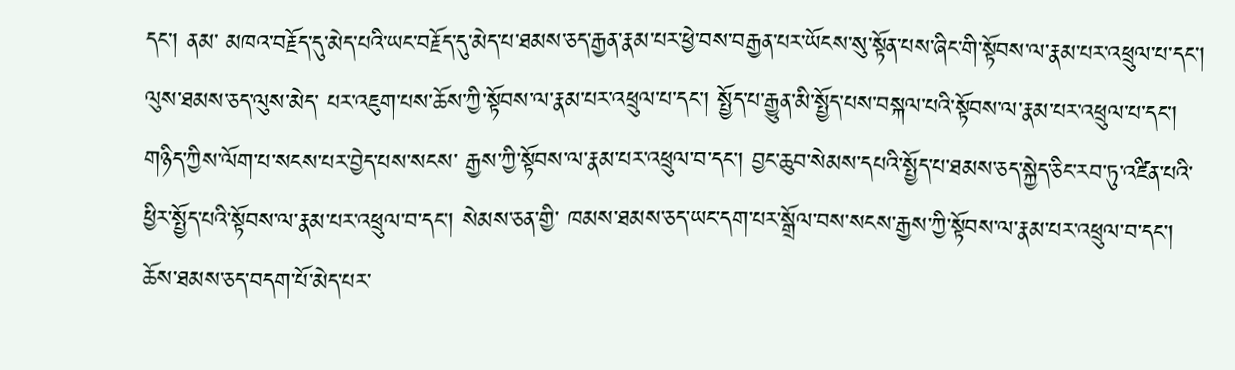དང་། ནམ་ མཁའ་བརྗོད་དུ་མེད་པའི་ཡང་བརྗོད་དུ་མེད་པ་ཐམས་ཅད་རྒྱན་རྣམ་པར་ཕྱེ་བས་བརྒྱན་པར་ཡོངས་སུ་སྟོན་པས་ཞིང་གི་སྟོབས་ལ་རྣམ་པར་འཕྲུལ་པ་དང་། ལུས་ཐམས་ཅད་ལུས་མེད་ པར་འཇུག་པས་ཆོས་ཀྱི་སྟོབས་ལ་རྣམ་པར་འཕྲུལ་པ་དང་། སྤྱོད་པ་རྒྱུན་མི་སྤྱོད་པས་བསྐལ་པའི་སྟོབས་ལ་རྣམ་པར་འཕྲུལ་པ་དང་། གཉིད་ཀྱིས་ལོག་པ་སངས་པར་བྱེད་པས་སངས་ རྒྱས་ཀྱི་སྟོབས་ལ་རྣམ་པར་འཕྲུལ་བ་དང་། བྱང་ཆུབ་སེམས་དཔའི་སྤྱོད་པ་ཐམས་ཅད་སྐྱེད་ཅིང་རབ་ཏུ་འཛིན་པའི་ཕྱིར་སྤྱོད་པའི་སྟོབས་ལ་རྣམ་པར་འཕྲུལ་བ་དང་། སེམས་ཅན་གྱི་ ཁམས་ཐམས་ཅད་ཡང་དག་པར་སྒྲོལ་བས་སངས་རྒྱས་ཀྱི་སྟོབས་ལ་རྣམ་པར་འཕྲུལ་བ་དང་། ཆོས་ཐམས་ཅད་བདག་པོ་མེད་པར་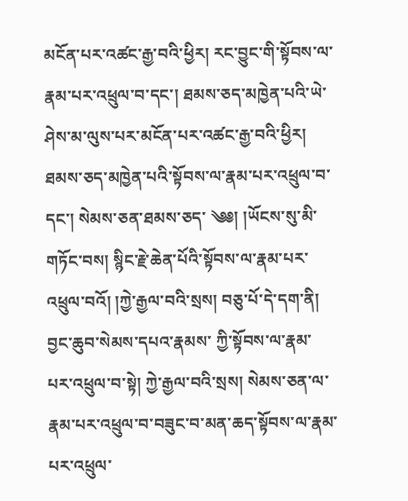མངོན་པར་འཚང་རྒྱ་བའི་ཕྱིར། རང་བྱུང་གི་སྟོབས་ལ་ རྣམ་པར་འཕྲུལ་བ་དང་། ཐམས་ཅད་མཁྱེན་པའི་ཡེ་ཤེས་མ་ལུས་པར་མངོན་པར་འཚང་རྒྱ་བའི་ཕྱིར། ཐམས་ཅད་མཁྱེན་པའི་སྟོབས་ལ་རྣམ་པར་འཕྲུལ་བ་དང་། སེམས་ཅན་ཐམས་ཅད་ ༄༅། །ཡོངས་སུ་མི་གཏོང་བས། སྙིང་རྗེ་ཆེན་པོའི་སྟོབས་ལ་རྣམ་པར་འཕྲུལ་བའོ། །ཀྱེ་རྒྱལ་བའི་སྲས། བཅུ་པོ་དེ་དག་ནི། བྱང་ཆུབ་སེམས་དཔའ་རྣམས་ ཀྱི་སྟོབས་ལ་རྣམ་པར་འཕྲུལ་བ་སྟེ། ཀྱེ་རྒྱལ་བའི་སྲས། སེམས་ཅན་ལ་རྣམ་པར་འཕྲུལ་བ་བཟུང་བ་མན་ཆད་སྟོབས་ལ་རྣམ་པར་འཕྲུལ་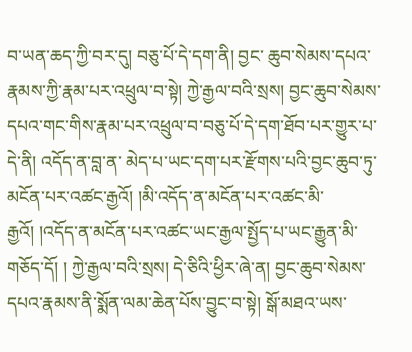བ་ཡན་ཆད་ཀྱི་བར་དུ། བཅུ་པོ་དེ་དག་ནི། བྱང་ ཆུབ་སེམས་དཔའ་རྣམས་ཀྱི་རྣམ་པར་འཕྲུལ་བ་སྟེ། ཀྱེ་རྒྱལ་བའི་སྲས། བྱང་ཆུབ་སེམས་དཔའ་གང་གིས་རྣམ་པར་འཕྲུལ་བ་བཅུ་པོ་དེ་དག་ཐོབ་པར་གྱུར་པ་དེ་ནི། འདོད་ན་བླ་ན་ མེད་པ་ཡང་དག་པར་རྫོགས་པའི་བྱང་ཆུབ་ཏུ་མངོན་པར་འཚང་རྒྱའོ། །མི་འདོད་ན་མངོན་པར་འཚང་མི་རྒྱའོ། །འདོད་ན་མངོན་པར་འཚང་ཡང་རྒྱལ་སྤྱོད་པ་ཡང་རྒྱུན་མི་གཅོད་དོ། ། ཀྱེ་རྒྱལ་བའི་སྲས། དེ་ཅིའི་ཕྱིར་ཞེ་ན། བྱང་ཆུབ་སེམས་དཔའ་རྣམས་ནི་སྨོན་ལམ་ཆེན་པོས་བྱུང་བ་སྟེ། སྒོ་མཐའ་ཡས་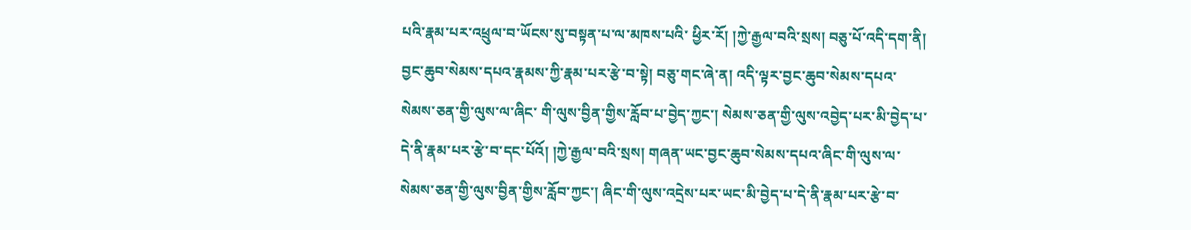པའི་རྣམ་པར་འཕྲུལ་བ་ཡོངས་སུ་བསྟན་པ་ལ་མཁས་པའི་ ཕྱིར་རོ། །ཀྱེ་རྒྱལ་བའི་སྲས། བཅུ་པོ་འདི་དག་ནི། བྱང་ཆུབ་སེམས་དཔའ་རྣམས་ཀྱི་རྣམ་པར་རྩེ་བ་སྟེ། བཅུ་གང་ཞེ་ན། འདི་ལྟར་བྱང་ཆུབ་སེམས་དཔའ་སེམས་ཅན་གྱི་ལུས་ལ་ཞིང་ གི་ལུས་བྱིན་གྱིས་རློབ་པ་བྱེད་ཀྱང་། སེམས་ཅན་གྱི་ལུས་འབྱེད་པར་མི་བྱེད་པ་དེ་ནི་རྣམ་པར་རྩེ་བ་དང་པོའོ། །ཀྱེ་རྒྱལ་བའི་སྲས། གཞན་ཡང་བྱང་ཆུབ་སེམས་དཔའ་ཞིང་གི་ལུས་ལ་ སེམས་ཅན་གྱི་ལུས་བྱིན་གྱིས་རློབ་ཀྱང་། ཞིང་གི་ལུས་འདྲེས་པར་ཡང་མི་བྱེད་པ་དེ་ནི་རྣམ་པར་རྩེ་བ་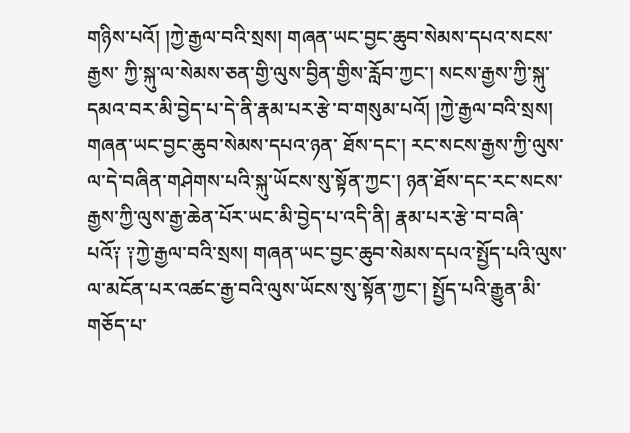གཉིས་པའོ། །ཀྱེ་རྒྱལ་བའི་སྲས། གཞན་ཡང་བྱང་ཆུབ་སེམས་དཔའ་སངས་རྒྱས་ ཀྱི་སྐུ་ལ་སེམས་ཅན་གྱི་ལུས་བྱིན་གྱིས་རློབ་ཀྱང་། སངས་རྒྱས་ཀྱི་སྐུ་དམའ་བར་མི་བྱེད་པ་དེ་ནི་རྣམ་པར་རྩེ་བ་གསུམ་པའོ། །ཀྱེ་རྒྱལ་བའི་སྲས། གཞན་ཡང་བྱང་ཆུབ་སེམས་དཔའ་ཉན་ ཐོས་དང་། རང་སངས་རྒྱས་ཀྱི་ལུས་ལ་དེ་བཞིན་གཤེགས་པའི་སྐུ་ཡོངས་སུ་སྟོན་ཀྱང་། ཉན་ཐོས་དང་རང་སངས་རྒྱས་ཀྱི་ལུས་རྒྱ་ཆེན་པོར་ཡང་མི་བྱེད་པ་འདི་ནི། རྣམ་པར་རྩེ་བ་བཞི་ པའོ༑ ༑ཀྱེ་རྒྱལ་བའི་སྲས། གཞན་ཡང་བྱང་ཆུབ་སེམས་དཔའ་སྤྱོད་པའི་ལུས་ལ་མངོན་པར་འཚང་རྒྱ་བའི་ལུས་ཡོངས་སུ་སྟོན་ཀྱང་། སྤྱོད་པའི་རྒྱུན་མི་གཅོད་པ་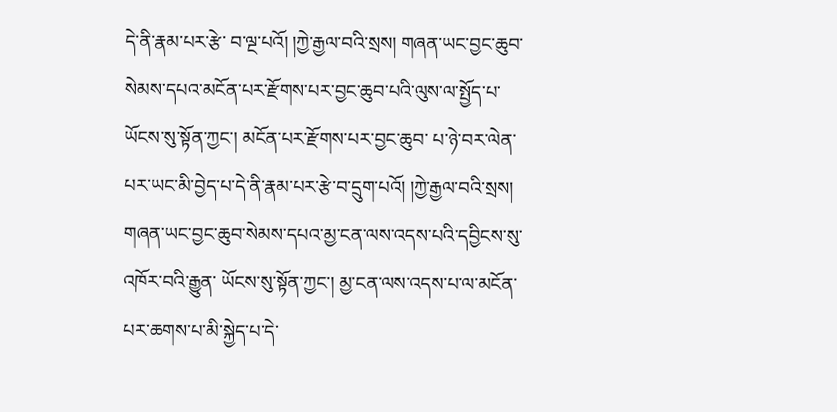དེ་ནི་རྣམ་པར་རྩེ་ བ་ལྔ་པའོ། །ཀྱེ་རྒྱལ་བའི་སྲས། གཞན་ཡང་བྱང་ཆུབ་སེམས་དཔའ་མངོན་པར་རྫོགས་པར་བྱང་ཆུབ་པའི་ལུས་ལ་སྤྱོད་པ་ཡོངས་སུ་སྟོན་ཀྱང་། མངོན་པར་རྫོགས་པར་བྱང་ཆུབ་ པ་ཉེ་བར་ལེན་པར་ཡང་མི་བྱེད་པ་དེ་ནི་རྣམ་པར་རྩེ་བ་དྲུག་པའོ། །ཀྱེ་རྒྱལ་བའི་སྲས། གཞན་ཡང་བྱང་ཆུབ་སེམས་དཔའ་མྱ་ངན་ལས་འདས་པའི་དབྱིངས་སུ་འཁོར་བའི་རྒྱུན་ ཡོངས་སུ་སྟོན་ཀྱང་། མྱ་ངན་ལས་འདས་པ་ལ་མངོན་པར་ཆགས་པ་མི་སྐྱེད་པ་དེ་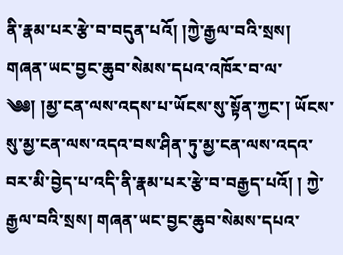ནི་རྣམ་པར་རྩེ་བ་བདུན་པའོ། །ཀྱེ་རྒྱལ་བའི་སྲས། གཞན་ཡང་བྱང་ཆུབ་སེམས་དཔའ་འཁོར་བ་ལ་ ༄༅། །མྱ་ངན་ལས་འདས་པ་ཡོངས་སུ་སྟོན་ཀྱང་། ཡོངས་སུ་མྱ་ངན་ལས་འདའ་བས་ཤིན་ཏུ་མྱ་ངན་ལས་འདའ་བར་མི་བྱེད་པ་འདི་ནི་རྣམ་པར་རྩེ་བ་བརྒྱད་པའོ། ། ཀྱེ་རྒྱལ་བའི་སྲས། གཞན་ཡང་བྱང་ཆུབ་སེམས་དཔའ་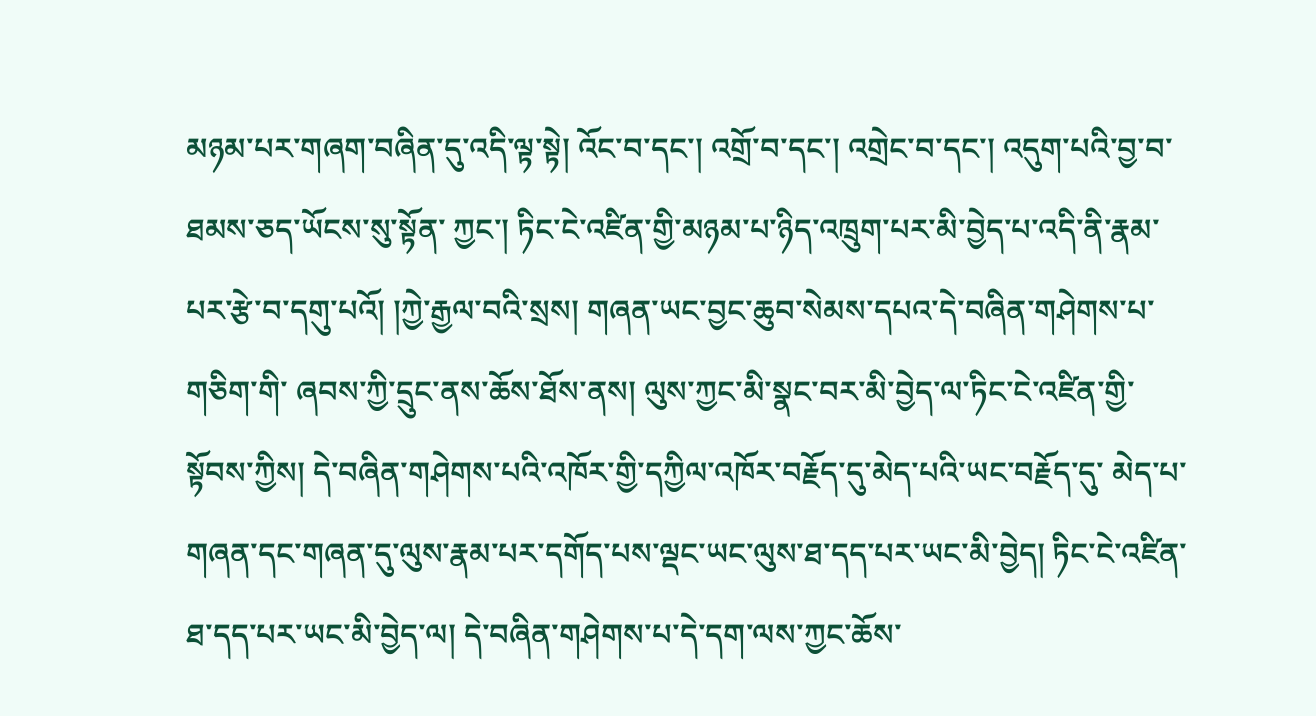མཉམ་པར་གཞག་བཞིན་དུ་འདི་ལྟ་སྟེ། འོང་བ་དང་། འགྲོ་བ་དང་། འགྲེང་བ་དང་། འདུག་པའི་བྱ་བ་ཐམས་ཅད་ཡོངས་སུ་སྟོན་ ཀྱང་། ཏིང་ངེ་འཛིན་གྱི་མཉམ་པ་ཉིད་འཁྲུག་པར་མི་བྱེད་པ་འདི་ནི་རྣམ་པར་རྩེ་བ་དགུ་པའོ། །ཀྱེ་རྒྱལ་བའི་སྲས། གཞན་ཡང་བྱང་ཆུབ་སེམས་དཔའ་དེ་བཞིན་གཤེགས་པ་གཅིག་གི་ ཞབས་ཀྱི་དྲུང་ནས་ཆོས་ཐོས་ནས། ལུས་ཀྱང་མི་སྣང་བར་མི་བྱེད་ལ་ཏིང་ངེ་འཛིན་གྱི་སྟོབས་ཀྱིས། དེ་བཞིན་གཤེགས་པའི་འཁོར་གྱི་དཀྱིལ་འཁོར་བརྗོད་དུ་མེད་པའི་ཡང་བརྗོད་དུ་ མེད་པ་གཞན་དང་གཞན་དུ་ལུས་རྣམ་པར་དགོད་པས་ལྡང་ཡང་ལུས་ཐ་དད་པར་ཡང་མི་བྱེད། ཏིང་ངེ་འཛིན་ཐ་དད་པར་ཡང་མི་བྱེད་ལ། དེ་བཞིན་གཤེགས་པ་དེ་དག་ལས་ཀྱང་ཆོས་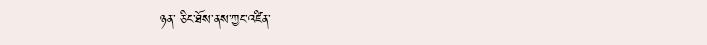ཉན་ ཅིང་ཐོས་ནས་ཀྱང་འཛིན་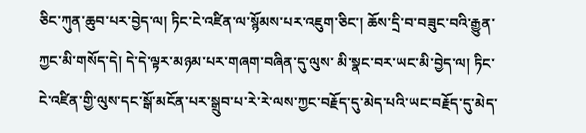ཅིང་ཀུན་ཆུབ་པར་བྱེད་ལ། ཏིང་ངེ་འཛིན་ལ་སྙོམས་པར་འཇུག་ཅིང་། ཆོས་དྲི་བ་བཟུང་བའི་རྒྱུན་ཀྱང་མི་གསོད་དེ། དེ་དེ་ལྟར་མཉམ་པར་གཞག་བཞིན་དུ་ལུས་ མི་སྣང་བར་ཡང་མི་བྱེད་ལ། ཏིང་ངེ་འཛིན་གྱི་ལུས་དང་སྒོ་མངོན་པར་སྒྲུབ་པ་རེ་རེ་ལས་ཀྱང་བརྗོད་དུ་མེད་པའི་ཡང་བརྗོད་དུ་མེད་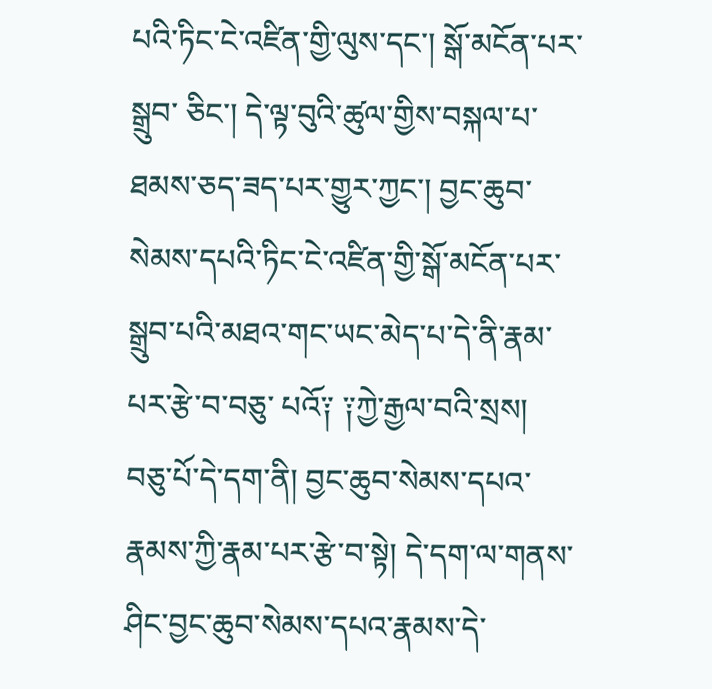པའི་ཏིང་ངེ་འཛིན་གྱི་ལུས་དང་། སྒོ་མངོན་པར་སྒྲུབ་ ཅིང་། དེ་ལྟ་བུའི་ཚུལ་གྱིས་བསྐལ་པ་ཐམས་ཅད་ཟད་པར་གྱུར་ཀྱང་། བྱང་ཆུབ་སེམས་དཔའི་ཏིང་ངེ་འཛིན་གྱི་སྒོ་མངོན་པར་སྒྲུབ་པའི་མཐའ་གང་ཡང་མེད་པ་དེ་ནི་རྣམ་པར་རྩེ་བ་བཅུ་ པའོ༑ ༑ཀྱེ་རྒྱལ་བའི་སྲས། བཅུ་པོ་དེ་དག་ནི། བྱང་ཆུབ་སེམས་དཔའ་རྣམས་ཀྱི་རྣམ་པར་རྩེ་བ་སྟེ། དེ་དག་ལ་གནས་ཤིང་བྱང་ཆུབ་སེམས་དཔའ་རྣམས་དེ་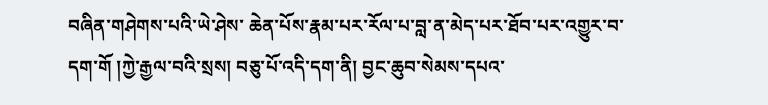བཞིན་གཤེགས་པའི་ཡེ་ཤེས་ ཆེན་པོས་རྣམ་པར་རོལ་པ་བླ་ན་མེད་པར་ཐོབ་པར་འགྱུར་བ་དག་གོ །ཀྱེ་རྒྱལ་བའི་སྲས། བཅུ་པོ་འདི་དག་ནི། བྱང་ཆུབ་སེམས་དཔའ་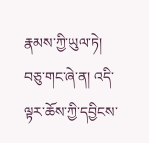རྣམས་ཀྱི་ཡུལ་ཏེ། བཅུ་གང་ཞེ་ན། འདི་ལྟར་ཆོས་ཀྱི་དབྱིངས་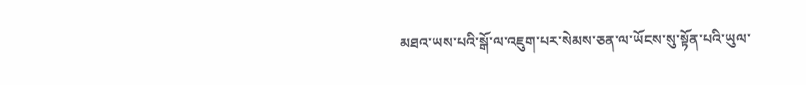མཐའ་ཡས་པའི་སྒོ་ལ་འཇུག་པར་སེམས་ཅན་ལ་ཡོངས་སུ་སྟོན་པའི་ཡུལ་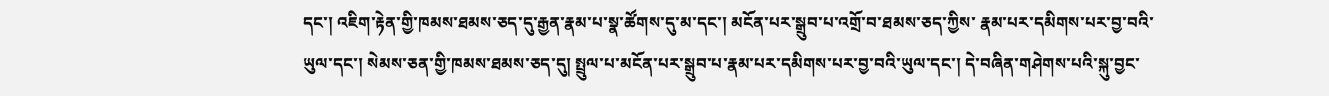དང་། འཇིག་རྟེན་གྱི་ཁམས་ཐམས་ཅད་དུ་རྒྱན་རྣམ་པ་སྣ་ཚོགས་དུ་མ་དང་། མངོན་པར་སྒྲུབ་པ་འགྲོ་བ་ཐམས་ཅད་ཀྱིས་ རྣམ་པར་དམིགས་པར་བྱ་བའི་ཡུལ་དང་། སེམས་ཅན་གྱི་ཁམས་ཐམས་ཅད་དུ། སྤྲུལ་པ་མངོན་པར་སྒྲུབ་པ་རྣམ་པར་དམིགས་པར་བྱ་བའི་ཡུལ་དང་། དེ་བཞིན་གཤེགས་པའི་སྐུ་བྱང་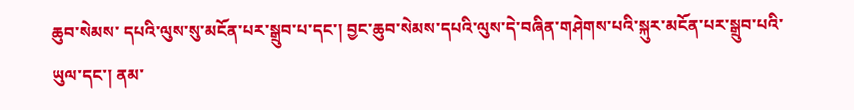ཆུབ་སེམས་ དཔའི་ལུས་སུ་མངོན་པར་སྒྲུབ་པ་དང་། བྱང་ཆུབ་སེམས་དཔའི་ལུས་དེ་བཞིན་གཤེགས་པའི་སྐུར་མངོན་པར་སྒྲུབ་པའི་ཡུལ་དང་། ནམ་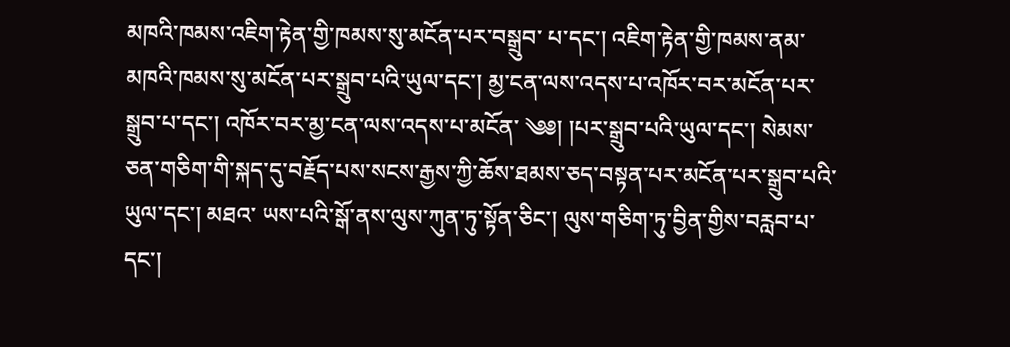མཁའི་ཁམས་འཇིག་རྟེན་གྱི་ཁམས་སུ་མངོན་པར་བསྒྲུབ་ པ་དང་། འཇིག་རྟེན་གྱི་ཁམས་ནམ་མཁའི་ཁམས་སུ་མངོན་པར་སྒྲུབ་པའི་ཡུལ་དང་། མྱ་ངན་ལས་འདས་པ་འཁོར་བར་མངོན་པར་སྒྲུབ་པ་དང་། འཁོར་བར་མྱ་ངན་ལས་འདས་པ་མངོན་ ༄༅། །པར་སྒྲུབ་པའི་ཡུལ་དང་། སེམས་ཅན་གཅིག་གི་སྐད་དུ་བརྗོད་པས་སངས་རྒྱས་ཀྱི་ཆོས་ཐམས་ཅད་བསྟན་པར་མངོན་པར་སྒྲུབ་པའི་ཡུལ་དང་། མཐའ་ ཡས་པའི་སྒོ་ནས་ལུས་ཀུན་ཏུ་སྟོན་ཅིང་། ལུས་གཅིག་ཏུ་བྱིན་གྱིས་བརླབ་པ་དང་།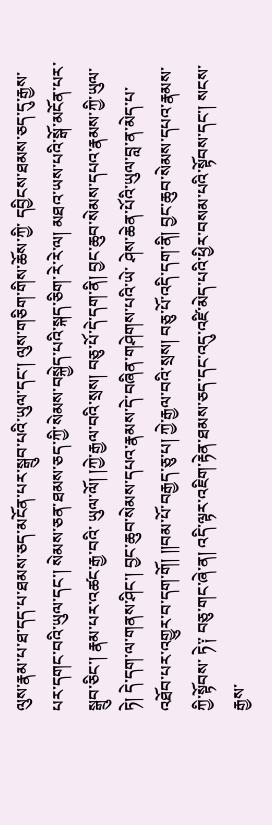ལུས་རྣམ་པ་ཐ་དད་པ་ཐམས་ཅད་མངོན་པར་སྒྲུབ་པའི་ཡུལ་དང་། ལུས་གཅིག་གིས་ཆོས་ཀྱི་ དབྱིངས་ཐམས་ཅད་དུ་རྒྱས་པར་དགང་བའི་ཡུལ་དང་། སེམས་ཅན་ཐམས་ཅད་ཀྱི་སེམས་བསྐྱེད་པའི་སྐད་ཅིག་རེ་རེ་ལ། མཐའ་ཡས་པའི་སྒོ་མངོན་པར་སྒྲུབ་ཅིང་། རྣམ་པར་འཚང་རྒྱ་བའི་ ཡུལ་ལོ། །ཀྱེ་རྒྱལ་བའི་སྲས། བཅུ་པོ་དེ་དག་ནི། བྱང་ཆུབ་སེམས་དཔའ་རྣམས་ཀྱི་ཡུལ་ཏེ། དེ་དག་ལ་གནས་ཤིང་། བྱང་ཆུབ་སེམས་དཔའ་རྣམས་དེ་བཞིན་གཤེགས་པའི་ཡེ་ ཤེས་ཆེན་པོའི་ཡུལ་བླ་ན་མེད་པ་འཐོབ་པར་འགྱུར་བ་དག་གོ། །།བམ་པོ་བརྒྱད་ཅུ་པ། ཀྱེ་རྒྱལ་བའི་སྲས། བཅུ་པོ་འདི་དག་ནི། བྱང་ཆུབ་སེམས་དཔའ་རྣམས་ཀྱི་སྟོབས་ ཏེ༑ བཅུ་གང་ཞེ་ན། འདི་ལྟར་འཇིག་རྟེན་ཐམས་ཅད་དང་འདུ་འཛི་མེད་པའི་ཕྱིར་བསམ་པའི་སྟོབས་དང་། སངས་རྒྱས་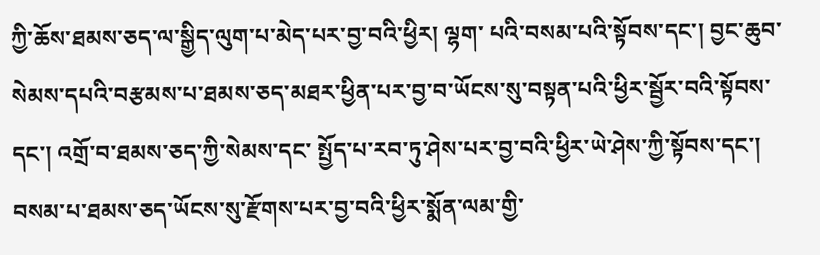ཀྱི་ཆོས་ཐམས་ཅད་ལ་སྒྱིད་ལུག་པ་མེད་པར་བྱ་བའི་ཕྱིར། ལྷག་ པའི་བསམ་པའི་སྟོབས་དང་། བྱང་ཆུབ་སེམས་དཔའི་བརྩམས་པ་ཐམས་ཅད་མཐར་ཕྱིན་པར་བྱ་བ་ཡོངས་སུ་བསྟན་པའི་ཕྱིར་སྦྱོར་བའི་སྟོབས་དང་། འགྲོ་བ་ཐམས་ཅད་ཀྱི་སེམས་དང་ སྤྱོད་པ་རབ་ཏུ་ཤེས་པར་བྱ་བའི་ཕྱིར་ཡེ་ཤེས་ཀྱི་སྟོབས་དང་། བསམ་པ་ཐམས་ཅད་ཡོངས་སུ་རྫོགས་པར་བྱ་བའི་ཕྱིར་སྨོན་ལམ་གྱི་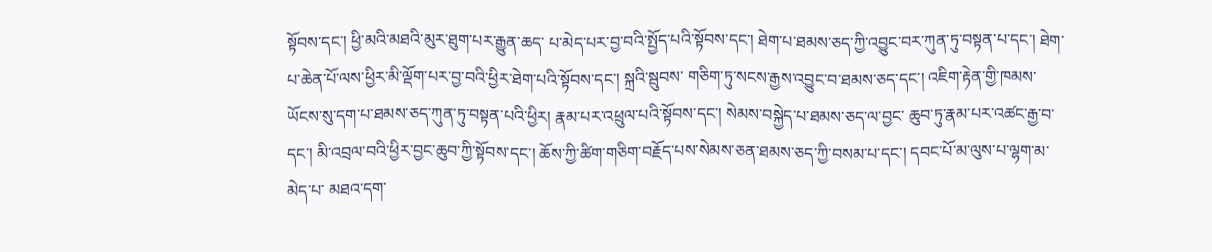སྟོབས་དང་། ཕྱི་མའི་མཐའི་མུར་ཐུག་པར་རྒྱུན་ཆད་ པ་མེད་པར་བྱ་བའི་སྤྱོད་པའི་སྟོབས་དང་། ཐེག་པ་ཐམས་ཅད་ཀྱི་འབྱུང་བར་ཀུན་ཏུ་བསྟན་པ་དང་། ཐེག་པ་ཆེན་པོ་ལས་ཕྱིར་མི་ལྡོག་པར་བྱ་བའི་ཕྱིར་ཐེག་པའི་སྟོབས་དང་། སྐྲའི་སྦུབས་ གཅིག་ཏུ་སངས་རྒྱས་འབྱུང་བ་ཐམས་ཅད་དང་། འཇིག་རྟེན་གྱི་ཁམས་ཡོངས་སུ་དག་པ་ཐམས་ཅད་ཀུན་ཏུ་བསྟན་པའི་ཕྱིར། རྣམ་པར་འཕྲུལ་པའི་སྟོབས་དང་། སེམས་བསྐྱེད་པ་ཐམས་ཅད་ལ་བྱང་ ཆུབ་ཏུ་རྣམ་པར་འཚང་རྒྱ་བ་དང་། མི་འབྲལ་བའི་ཕྱིར་བྱང་ཆུབ་ཀྱི་སྟོབས་དང་། ཆོས་ཀྱི་ཚིག་གཅིག་བརྗོད་པས་སེམས་ཅན་ཐམས་ཅད་ཀྱི་བསམ་པ་དང་། དབང་པོ་མ་ལུས་པ་ལྷག་མ་མེད་པ་ མཐའ་དག་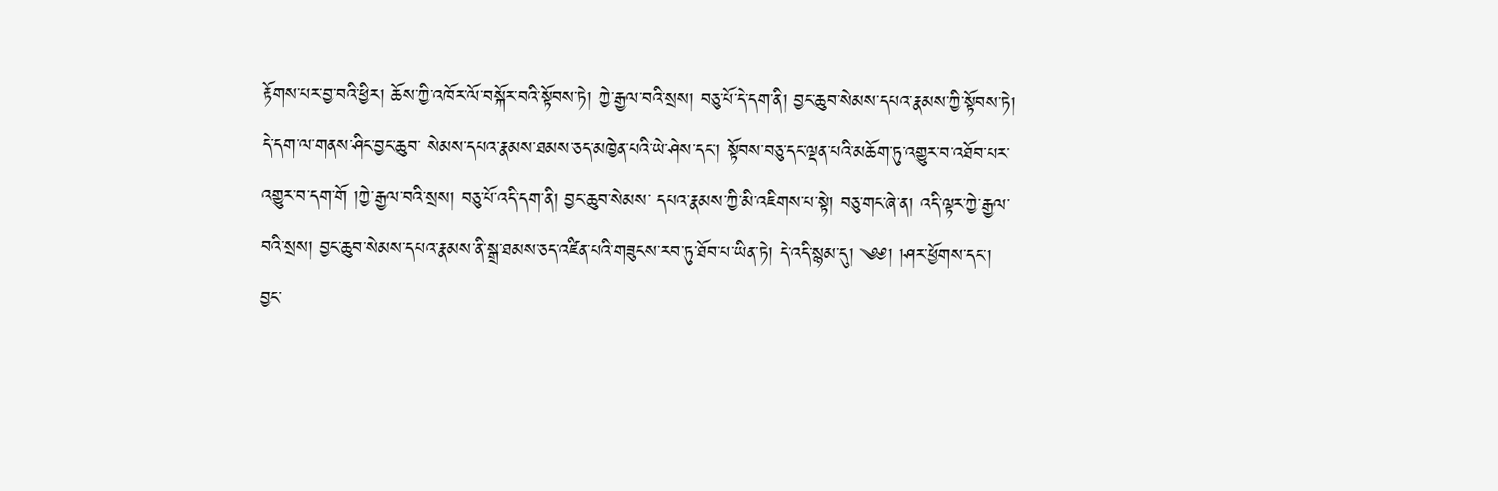རྟོགས་པར་བྱ་བའི་ཕྱིར། ཆོས་ཀྱི་འཁོར་ལོ་བསྐོར་བའི་སྟོབས་ཏེ། ཀྱེ་རྒྱལ་བའི་སྲས། བཅུ་པོ་དེ་དག་ནི། བྱང་ཆུབ་སེམས་དཔའ་རྣམས་ཀྱི་སྟོབས་ཏེ། དེ་དག་ལ་གནས་ཤིང་བྱང་ཆུབ་ སེམས་དཔའ་རྣམས་ཐམས་ཅད་མཁྱེན་པའི་ཡེ་ཤེས་དང་། སྟོབས་བཅུ་དང་ལྡན་པའི་མཆོག་ཏུ་འགྱུར་བ་འཐོབ་པར་འགྱུར་བ་དག་གོ །ཀྱེ་རྒྱལ་བའི་སྲས། བཅུ་པོ་འདི་དག་ནི། བྱང་ཆུབ་སེམས་ དཔའ་རྣམས་ཀྱི་མི་འཇིགས་པ་སྟེ། བཅུ་གང་ཞེ་ན། འདི་ལྟར་ཀྱེ་རྒྱལ་བའི་སྲས། བྱང་ཆུབ་སེམས་དཔའ་རྣམས་ནི་སྒྲ་ཐམས་ཅད་འཛིན་པའི་གཟུངས་རབ་ཏུ་ཐོབ་པ་ཡིན་ཏེ། དེ་འདི་སྙམ་དུ། ༄༅། །ཤར་ཕྱོགས་དང་། བྱང་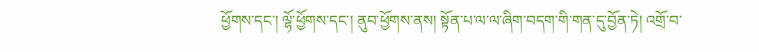ཕྱོགས་དང་། ལྷོ་ཕྱོགས་དང་། ནུབ་ཕྱོགས་ནས། སྟོན་པ་ལ་ལ་ཞིག་བདག་གི་གན་དུ་བྱོན་ཏེ། འགྲོ་བ་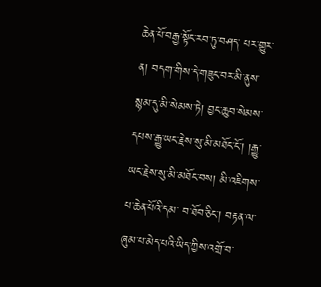ཆེན་པོ་བརྒྱ་སྟོང་རབ་ཏུ་བཤད་ པར་གྱུར་ན། བདག་གིས་དེ་གཟུང་བར་མི་ནུས་སྙམ་དུ་མི་སེམས་ཏེ། བྱང་ཆུབ་སེམས་དཔས་རྒྱུ་ཡང་རྗེས་སུ་མི་མཐོང་ངོ་། །རྒྱུ་ཡང་རྗེས་སུ་མི་མཐོང་བས། མི་འཇིགས་པ་ཆེན་པོའི་དམ་ བ་ཐོབ་ཅིང་། བརྟན་ལ་ཞུམ་པ་མེད་པའི་ཡིད་ཀྱིས་འགྲོ་བ་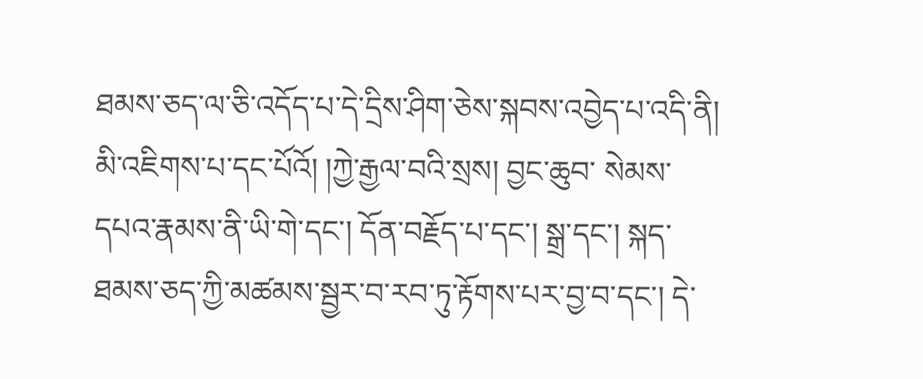ཐམས་ཅད་ལ་ཅི་འདོད་པ་དེ་དྲིས་ཤིག་ཅེས་སྐབས་འབྱེད་པ་འདི་ནི། མི་འཇིགས་པ་དང་པོའོ། །ཀྱེ་རྒྱལ་བའི་སྲས། བྱང་ཆུབ་ སེམས་དཔའ་རྣམས་ནི་ཡི་གེ་དང་། དོན་བརྗོད་པ་དང་། སྒྲ་དང་། སྐད་ཐམས་ཅད་ཀྱི་མཚམས་སྦྱར་བ་རབ་ཏུ་རྟོགས་པར་བྱ་བ་དང་། དེ་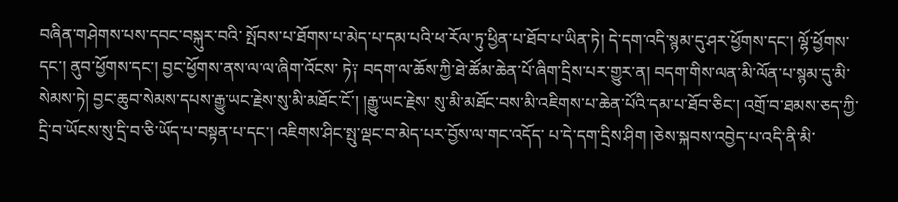བཞིན་གཤེགས་པས་དབང་བསྐུར་བའི་ སྤོབས་པ་ཐོགས་པ་མེད་པ་དམ་པའི་ཕ་རོལ་ཏུ་ཕྱིན་པ་ཐོབ་པ་ཡིན་ཏེ། དེ་དག་འདི་སྙམ་དུ་ཤར་ཕྱོགས་དང་། ལྷོ་ཕྱོགས་དང་། ནུབ་ཕྱོགས་དང་། བྱང་ཕྱོགས་ནས་ལ་ལ་ཞིག་འོངས་ ཏེ༑ བདག་ལ་ཆོས་ཀྱི་ཐེ་ཚོམ་ཆེན་པོ་ཞིག་དྲིས་པར་གྱུར་ན། བདག་གིས་ལན་མི་ལོན་པ་སྙམ་དུ་མི་སེམས་ཏེ། བྱང་ཆུབ་སེམས་དཔས་རྒྱུ་ཡང་རྗེས་སུ་མི་མཐོང་ངོ་། །རྒྱུ་ཡང་རྗེས་ སུ་མི་མཐོང་བས་མི་འཇིགས་པ་ཆེན་པོའི་དམ་པ་ཐོབ་ཅིང་། འགྲོ་བ་ཐམས་ཅད་ཀྱི་དྲི་བ་ཡོངས་སུ་དྲི་བ་ཅི་ཡོད་པ་བསྟན་པ་དང་། འཇིགས་ཤིང་སྤུ་ལྡང་བ་མེད་པར་བྱོས་ལ་གང་འདོད་ པ་དེ་དག་དྲིས་ཤིག །ཅེས་སྐབས་འབྱེད་པ་འདི་ནི་མི་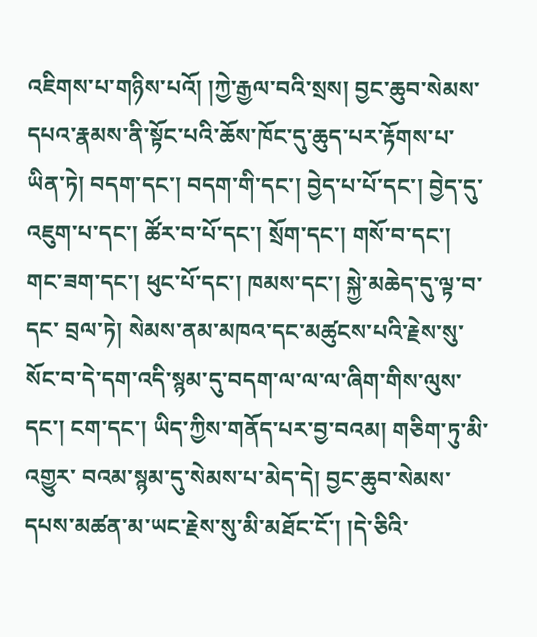འཇིགས་པ་གཉིས་པའོ། །ཀྱེ་རྒྱལ་བའི་སྲས། བྱང་ཆུབ་སེམས་དཔའ་རྣམས་ནི་སྟོང་པའི་ཆོས་ཁོང་དུ་ཆུད་པར་རྟོགས་པ་ཡིན་ཏེ། བདག་དང་། བདག་གི་དང་། བྱེད་པ་པོ་དང་། བྱེད་དུ་འཇུག་པ་དང་། ཚོར་བ་པོ་དང་། སྲོག་དང་། གསོ་བ་དང་། གང་ཟག་དང་། ཕུང་པོ་དང་། ཁམས་དང་། སྐྱེ་མཆེད་དུ་ལྟ་བ་དང་ བྲལ་ཏེ། སེམས་ནམ་མཁའ་དང་མཚུངས་པའི་རྗེས་སུ་སོང་བ་དེ་དག་འདི་སྙམ་དུ་བདག་ལ་ལ་ལ་ཞིག་གིས་ལུས་དང་། ངག་དང་། ཡིད་ཀྱིས་གནོད་པར་བྱ་བའམ། གཅིག་ཏུ་མི་འགྱུར་ བའམ་སྙམ་དུ་སེམས་པ་མེད་དེ། བྱང་ཆུབ་སེམས་དཔས་མཚན་མ་ཡང་རྗེས་སུ་མི་མཐོང་ངོ་། །དེ་ཅིའི་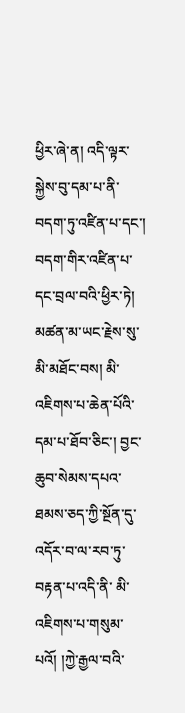ཕྱིར་ཞེ་ན། འདི་ལྟར་སྐྱེས་བུ་དམ་པ་ནི་བདག་ཏུ་འཛིན་པ་དང་། བདག་གིར་འཛིན་པ་ དང་བྲལ་བའི་ཕྱིར་ཏེ། མཚན་མ་ཡང་རྗེས་སུ་མི་མཐོང་བས། མི་འཇིགས་པ་ཆེན་པོའི་དམ་པ་ཐོབ་ཅིང་། བྱང་ཆུབ་སེམས་དཔའ་ཐམས་ཅད་ཀྱི་སྔོན་དུ་འདོར་བ་ལ་རབ་ཏུ་བརྟན་པ་འདི་ནི་ མི་འཇིགས་པ་གསུམ་པའོ། །ཀྱེ་རྒྱལ་བའི་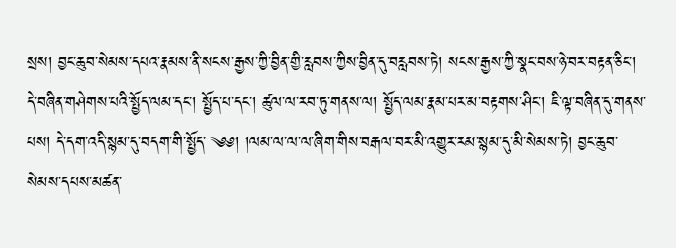སྲས། བྱང་ཆུབ་སེམས་དཔའ་རྣམས་ནི་སངས་རྒྱས་ཀྱི་བྱིན་གྱི་རླབས་ཀྱིས་བྱིན་དུ་བརླབས་ཏེ། སངས་རྒྱས་ཀྱི་སྣང་བས་ཉེ་བར་བརྟན་ཅིང་། དེ་བཞིན་གཤེགས་པའི་སྤྱོད་ལམ་དང་། སྤྱོད་པ་དང་། ཚུལ་ལ་རབ་ཏུ་གནས་ལ། སྤྱོད་ལམ་རྣམ་པར་མ་བརྟགས་ཤིང་། ཇི་ལྟ་བཞིན་དུ་གནས་པས། དེ་དག་འདི་སྙམ་དུ་བདག་གི་སྤྱོད་ ༄༅། །ལམ་ལ་ལ་ལ་ཞིག་གིས་བརྒལ་བར་མི་འགྱུར་རམ་སྙམ་དུ་མི་སེམས་ཏེ། བྱང་ཆུབ་སེམས་དཔས་མཚན་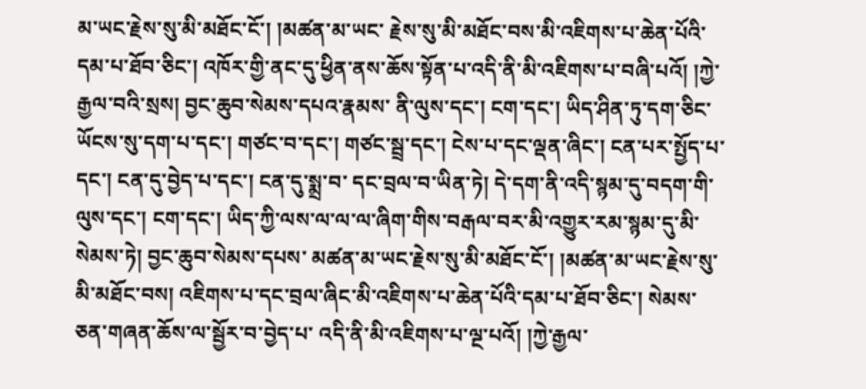མ་ཡང་རྗེས་སུ་མི་མཐོང་ངོ་། །མཚན་མ་ཡང་ རྗེས་སུ་མི་མཐོང་བས་མི་འཇིགས་པ་ཆེན་པོའི་དམ་པ་ཐོབ་ཅིང་། འཁོར་གྱི་ནང་དུ་ཕྱིན་ནས་ཆོས་སྟོན་པ་འདི་ནི་མི་འཇིགས་པ་བཞི་པའོ། །ཀྱེ་རྒྱལ་བའི་སྲས། བྱང་ཆུབ་སེམས་དཔའ་རྣམས་ ནི་ལུས་དང་། ངག་དང་། ཡིད་ཤིན་ཏུ་དག་ཅིང་ཡོངས་སུ་དག་པ་དང་། གཙང་བ་དང་། གཙང་སྦྲ་དང་། ངེས་པ་དང་ལྡན་ཞིང་། ངན་པར་སྤྱོད་པ་དང་། ངན་དུ་བྱེད་པ་དང་། ངན་དུ་སྨྲ་བ་ དང་བྲལ་བ་ཡིན་ཏེ། དེ་དག་ནི་འདི་སྙམ་དུ་བདག་གི་ལུས་དང་། ངག་དང་། ཡིད་ཀྱི་ལས་ལ་ལ་ལ་ཞིག་གིས་བརྒལ་བར་མི་འགྱུར་རམ་སྙམ་དུ་མི་སེམས་ཏེ། བྱང་ཆུབ་སེམས་དཔས་ མཚན་མ་ཡང་རྗེས་སུ་མི་མཐོང་ངོ་། །མཚན་མ་ཡང་རྗེས་སུ་མི་མཐོང་བས། འཇིགས་པ་དང་བྲལ་ཞིང་མི་འཇིགས་པ་ཆེན་པོའི་དམ་པ་ཐོབ་ཅིང་། སེམས་ཅན་གཞན་ཆོས་ལ་སྦྱོར་བ་བྱེད་པ་ འདི་ནི་མི་འཇིགས་པ་ལྔ་པའོ། །ཀྱེ་རྒྱལ་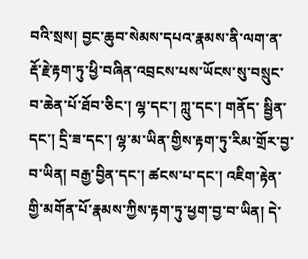བའི་སྲས། བྱང་ཆུབ་སེམས་དཔའ་རྣམས་ནི་ལག་ན་རྡོ་རྗེ་རྟག་ཏུ་ཕྱི་བཞིན་འབྲངས་པས་ཡོངས་སུ་བསྲུང་བ་ཆེན་པོ་ཐོབ་ཅིང་། ལྷ་དང་། ཀླུ་དང་། གནོད་ སྦྱིན་དང་། དྲི་ཟ་དང་། ལྷ་མ་ཡིན་གྱིས་རྟག་ཏུ་རིམ་གྲོར་བྱ་བ་ཡིན། བརྒྱ་བྱིན་དང་། ཚངས་པ་དང་། འཇིག་རྟེན་གྱི་མགོན་པོ་རྣམས་ཀྱིས་རྟག་ཏུ་ཕྱག་བྱ་བ་ཡིན། དེ་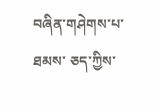བཞིན་གཤེགས་པ་ཐམས་ ཅད་ཀྱིས་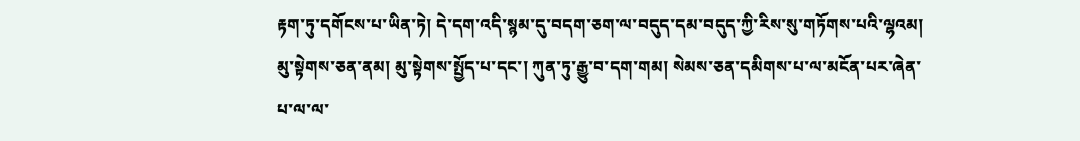རྟག་ཏུ་དགོངས་པ་ཡིན་ཏེ། དེ་དག་འདི་སྙམ་དུ་བདག་ཅག་ལ་བདུད་དམ་བདུད་ཀྱི་རིས་སུ་གཏོགས་པའི་ལྷའམ། མུ་སྟེགས་ཅན་ནམ། མུ་སྟེགས་སྤྱོད་པ་དང་། ཀུན་ཏུ་རྒྱུ་བ་དག་གམ། སེམས་ཅན་དམིགས་པ་ལ་མངོན་པར་ཞེན་པ་ལ་ལ་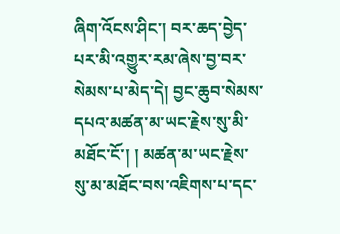ཞིག་འོངས་ཤིང་། བར་ཆད་བྱེད་པར་མི་འགྱུར་རམ་ཞེས་བྱ་བར་སེམས་པ་མེད་དེ། བྱང་ཆུབ་སེམས་དཔའ་མཚན་མ་ཡང་རྗེས་སུ་མི་མཐོང་ངོ་། ། མཚན་མ་ཡང་རྗེས་སུ་མ་མཐོང་བས་འཇིགས་པ་དང་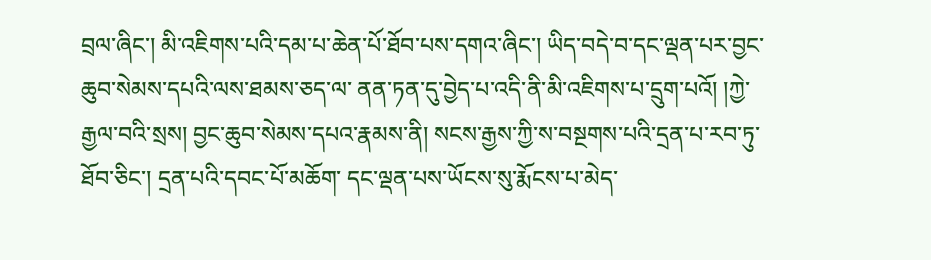བྲལ་ཞིང་། མི་འཇིགས་པའི་དམ་པ་ཆེན་པོ་ཐོབ་པས་དགའ་ཞིང་། ཡིད་བདེ་བ་དང་ལྡན་པར་བྱང་ཆུབ་སེམས་དཔའི་ལས་ཐམས་ཅད་ལ་ ནན་ཏན་དུ་བྱེད་པ་འདི་ནི་མི་འཇིགས་པ་དྲུག་པའོ། །ཀྱེ་རྒྱལ་བའི་སྲས། བྱང་ཆུབ་སེམས་དཔའ་རྣམས་ནི། སངས་རྒྱས་ཀྱི་ས་བསྔགས་པའི་དྲན་པ་རབ་ཏུ་ཐོབ་ཅིང་། དྲན་པའི་དབང་པོ་མཆོག་ དང་ལྡན་པས་ཡོངས་སུ་རྨོངས་པ་མེད་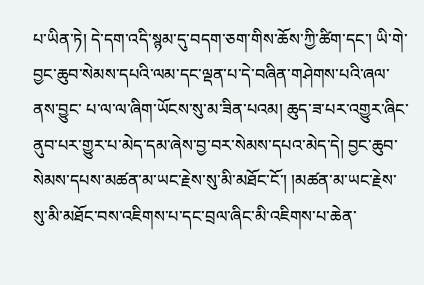པ་ཡིན་ཏེ། དེ་དག་འདི་སྙམ་དུ་བདག་ཅག་གིས་ཆོས་ཀྱི་ཚིག་དང་། ཡི་གེ་བྱང་ཆུབ་སེམས་དཔའི་ལམ་དང་ལྡན་པ་དེ་བཞིན་གཤེགས་པའི་ཞལ་ནས་བྱུང་ པ་ལ་ལ་ཞིག་ཡོངས་སུ་མ་ཟིན་པའམ། ཆུད་ཟ་པར་འགྱུར་ཞིང་ནུབ་པར་གྱུར་པ་མེད་དམ་ཞེས་བྱ་བར་སེམས་དཔའ་མེད་དེ། བྱང་ཆུབ་སེམས་དཔས་མཚན་མ་ཡང་རྗེས་སུ་མི་མཐོང་ངོ་། །མཚན་མ་ཡང་རྗེས་ སུ་མི་མཐོང་བས་འཇིགས་པ་དང་བྲལ་ཞིང་མི་འཇིགས་པ་ཆེན་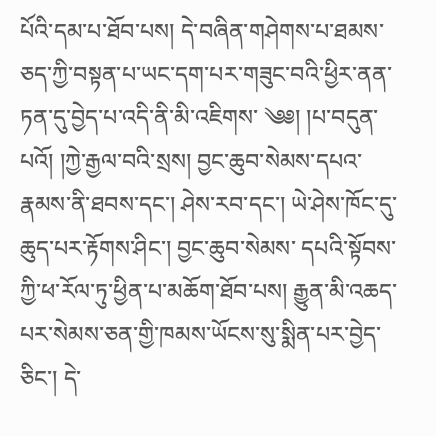པོའི་དམ་པ་ཐོབ་པས། དེ་བཞིན་གཤེགས་པ་ཐམས་ཅད་ཀྱི་བསྟན་པ་ཡང་དག་པར་གཟུང་བའི་ཕྱིར་ནན་ཏན་དུ་བྱེད་པ་འདི་ནི་མི་འཇིགས་ ༄༅། །པ་བདུན་པའོ། །ཀྱེ་རྒྱལ་བའི་སྲས། བྱང་ཆུབ་སེམས་དཔའ་རྣམས་ནི་ཐབས་དང་། ཤེས་རབ་དང་། ཡེ་ཤེས་ཁོང་དུ་ཆུད་པར་རྟོགས་ཤིང་། བྱང་ཆུབ་སེམས་ དཔའི་སྟོབས་ཀྱི་ཕ་རོལ་ཏུ་ཕྱིན་པ་མཆོག་ཐོབ་པས། རྒྱུན་མི་འཆད་པར་སེམས་ཅན་གྱི་ཁམས་ཡོངས་སུ་སྨིན་པར་བྱེད་ཅིང་། དེ་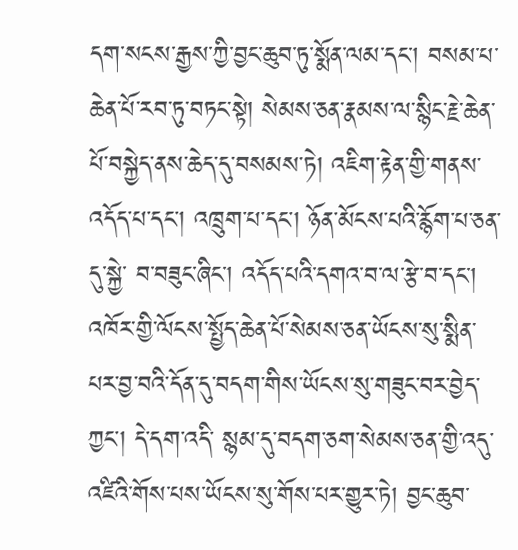དག་སངས་རྒྱས་ཀྱི་བྱང་ཆུབ་ཏུ་སྨོན་ལམ་དང་། བསམ་པ་ ཆེན་པོ་རབ་ཏུ་བཏང་སྟེ། སེམས་ཅན་རྣམས་ལ་སྙིང་རྗེ་ཆེན་པོ་བསྐྱེད་ནས་ཆེད་དུ་བསམས་ཏེ། འཇིག་རྟེན་གྱི་གནས་འདོད་པ་དང་། འཁྲུག་པ་དང་། ཉོན་མོངས་པའི་རྙོག་པ་ཅན་དུ་སྐྱེ་ བ་བཟུང་ཞིང་། འདོད་པའི་དགའ་བ་ལ་རྩེ་བ་དང་། འཁོར་གྱི་ལོངས་སྤྱོད་ཆེན་པོ་སེམས་ཅན་ཡོངས་སུ་སྨིན་པར་བྱ་བའི་དོན་དུ་བདག་གིས་ཡོངས་སུ་གཟུང་བར་བྱེད་ཀྱང་། དེ་དག་འདི་ སྙམ་དུ་བདག་ཅག་སེམས་ཅན་གྱི་འདུ་འཛིའི་གོས་པས་ཡོངས་སུ་གོས་པར་གྱུར་ཏེ། བྱང་ཆུབ་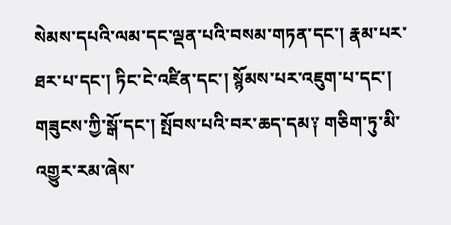སེམས་དཔའི་ལམ་དང་ལྡན་པའི་བསམ་གཏན་དང་། རྣམ་པར་ཐར་པ་དང་། ཏིང་ངེ་འཛིན་དང་། སྙོམས་པར་འཇུག་པ་དང་། གཟུངས་ཀྱི་སྒོ་དང་། སྤོབས་པའི་བར་ཆད་དམ༑ གཅིག་ཏུ་མི་འགྱུར་རམ་ཞེས་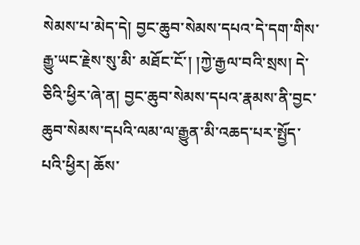སེམས་པ་མེད་དེ། བྱང་ཆུབ་སེམས་དཔའ་དེ་དག་གིས་རྒྱུ་ཡང་རྗེས་སུ་མི་ མཐོང་ངོ་། །ཀྱེ་རྒྱལ་བའི་སྲས། དེ་ཅིའི་ཕྱིར་ཞེ་ན། བྱང་ཆུབ་སེམས་དཔའ་རྣམས་ནི་བྱང་ཆུབ་སེམས་དཔའི་ལམ་ལ་རྒྱུན་མི་འཆད་པར་སྤྱོད་པའི་ཕྱིར། ཆོས་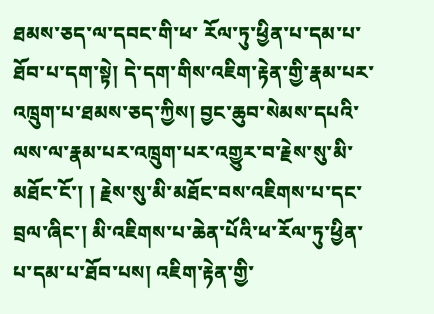ཐམས་ཅད་ལ་དབང་གི་ཕ་ རོལ་ཏུ་ཕྱིན་པ་དམ་པ་ཐོབ་པ་དག་སྟེ། དེ་དག་གིས་འཇིག་རྟེན་གྱི་རྣམ་པར་འཁྲུག་པ་ཐམས་ཅད་ཀྱིས། བྱང་ཆུབ་སེམས་དཔའི་ལས་ལ་རྣམ་པར་འཁྲུག་པར་འགྱུར་བ་རྗེས་སུ་མི་མཐོང་ངོ་། ། རྗེས་སུ་མི་མཐོང་བས་འཇིགས་པ་དང་བྲལ་ཞིང་། མི་འཇིགས་པ་ཆེན་པོའི་ཕ་རོལ་ཏུ་ཕྱིན་པ་དམ་པ་ཐོབ་པས། འཇིག་རྟེན་གྱི་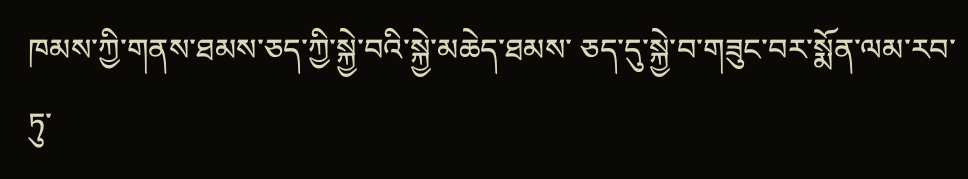ཁམས་ཀྱི་གནས་ཐམས་ཅད་ཀྱི་སྐྱེ་བའི་སྐྱེ་མཆེད་ཐམས་ ཅད་དུ་སྐྱེ་བ་གཟུང་བར་སྨོན་ལམ་རབ་ཏུ་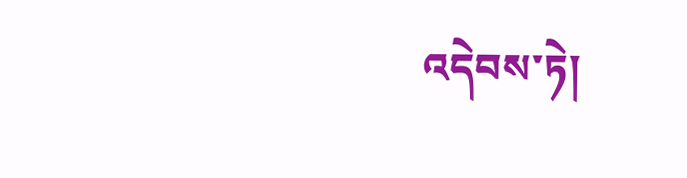འདེབས་ཏེ།